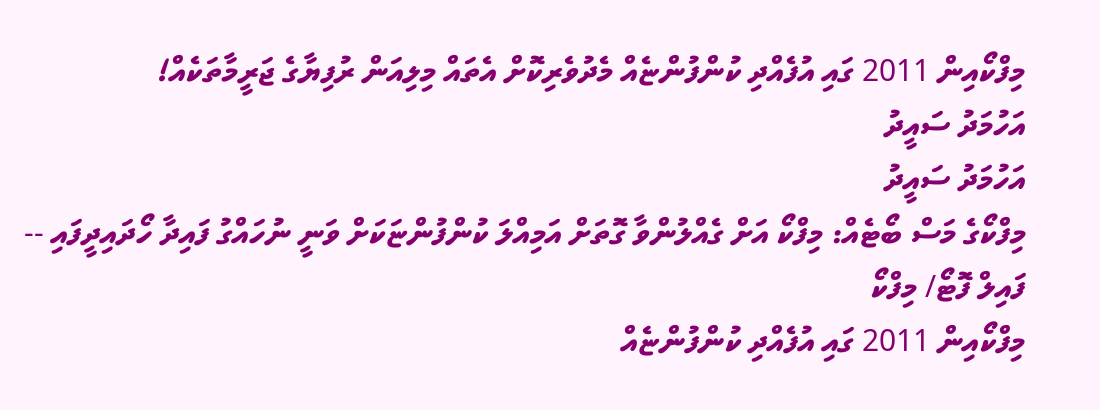މިފްކޯއިން 2011 ގައި އުފެއްދި ކުންފުންޏެއް މެދުވެރިކޮށް އެތައް މިލިއަން ރުފިޔާގެ ޖަރީމާތަކެއް!
އަހުމަދު ސައީދު
އަހުމަދު ސައީދު
މިފްކޯގެ މަސް ބޯޓެއް: މިފްކޯ އަށް ގެއްލުންވާ ގޮތަށް އަމިއްލަ ކުންފުންޏަކަށް ވަނީ ނުހައްގު ފައިދާ ހޯދައިދީފައި -- ފައިލް ފޮޓޯ/ މިފްކޯ
މިފްކޯއިން 2011 ގައި އުފެއްދި ކުންފުންޏެއް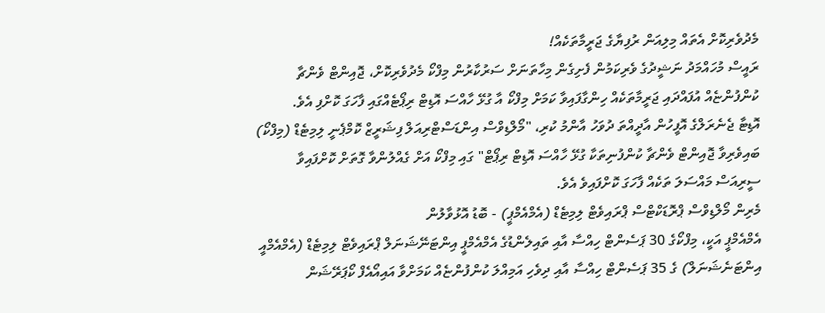މެދުވެރިކޮށް އެތައް މިލިއަން ރުފިޔާގެ ޖަރީމާތަކެއް!
ރައީސް މުހައްމަދު ނަޝީދުގެ ވެރިކަމުން ފެށިގެން މިހާތަނަށް ސަރުކާރުން މިފްކޯ މެދުވެރިކޮށް، ޖޮއިންޓް ވެންޗާ ކުންފުންޏެއް އުފައްދައި ޖަރީމާތަކެއް ހިންގާފައިވާ ކަމަށް މިފްކޯ އާ ގުޅޭ ހާއްސަ އޮޑިޓް ރިޕޯޓެއްގައި ފާހަގަ ކޮށްފި އެވެ.
އޮޑިޓާ ޖެނެރަލްގެ އޮފީހުން އާދީއްތަ ދުވަހު އާންމު ކުރި، "މޯލްޑިވްސް އިންޑަސްޓްރިއަލް ފިޝަރީޒް ކޮމްޕެނީ ލިމިޓެޑް (މިފްކޯ) ބައިވެރިވާ ޖޮއިންޓް ވެންޗާ ކުންފުނިތަކާ ގުޅޭ ހާއްސަ އޮޑިޓް ރިޕޯޓް" ގައި މިފްކޯ އަށް ގެއްލުންވާ ގޮތަށް ކޮށްފައިވާ ސީރިއަސް މައްސަލަ ތަކެއް ފާހަގަ ކޮށްފައިވެ އެވެ.
މެރިން މޯލްޑިވްސް ޕްރޮޑަކްޓްސް ޕްރައިވެޓް ލިމިޓެޑް (އެމްއެމްޕީ) - ބޮޑު އޮޅުވާލުން
އެމްއެމްޕީ އަކީ، މިފްކޯގެ 30 ޕަސެންޓް ހިއްސާ އާއި ތައިލެންޑުގެ އެމްއެމްޕީ އިންޓަނޭޝަނަލް ޕްރައިވެޓް ލިމިޓެޑް (އެމްއެމްއީ އިންޓަނެޝަނަލް) ގެ 35 ޕަސެންޓް ހިއްސާ އާއި ދިވެހި އަމިއްލަ ކުންފުންޏެއް ކަމަށްވާ އައިއޯއެފް ކޯޕަރޭޝަން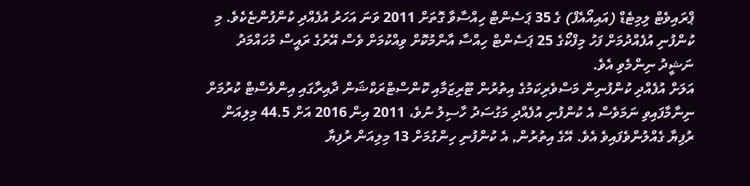ޕްރައިވެޓް ލިމިޓެޑް (އައިއޯއެފް) ގެ 35 ޕަސެންޓް ހިއްސާވާ ގޮތަށް 2011 ވަނަ އަހަރު އުފެއްދި ކުންފުންޏެކެވެ. މި ކުންފުނި އުފެއްދުމަށް ފަހު މިފްކޯގެ 25 ޕަސެންޓް ހިއްސާ އާންމުކޮށް ވިއްކުމަށް ވެސް އޭރުގެ ރައީސް މުހައްމަދު ނަޝީދު ނިންމެވި އެވެ.
އަލަށް އުފެއްދި ކުންފުނިން މަސްވެރިކަމުގެ އިތުރުން ޓޫރިޒަމާއި ކޮންސްޓްރަކްޝަން ދާއިރާގައި އިންވެސްޓް ކުރުމަށް ނިނާމާފައިވި ނަމަވެސް އެ ކުންފުނި އުފެއްދި މަގުސަދު ހާސިލު ނުވެ، 2011 އިން 2016 އަށް 44.5 މިލިއަން ރުފިޔާ ގެއްލުންވެފައިވެ އެވެ. އޭގެ އިތުރުން, އެ ކުންފުނި ހިންގުމަށް 13 މިލިއަން ރުފިޔާ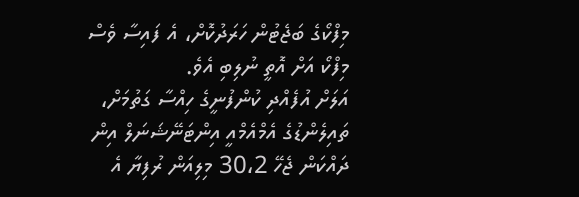މިފްކޯގެ ބަޖެޓުން ހަރަދުކޮށް، އެ ފައިސާ ވެސް މިފްކޯ އަށް އޮތީ ނުލިބި އެވެ.
އަލަށް އުފެއްދި ކުންފުނީގެ ހިއްސާ ގަތުމަށް، ތައިލެންޑުގެ އެމްއެމްއީ އިންޓަނޭޝަނަލް އިން ދައްކަން ޖެހޭ 30،2 މިލިއަން ރުފިޔާ އެ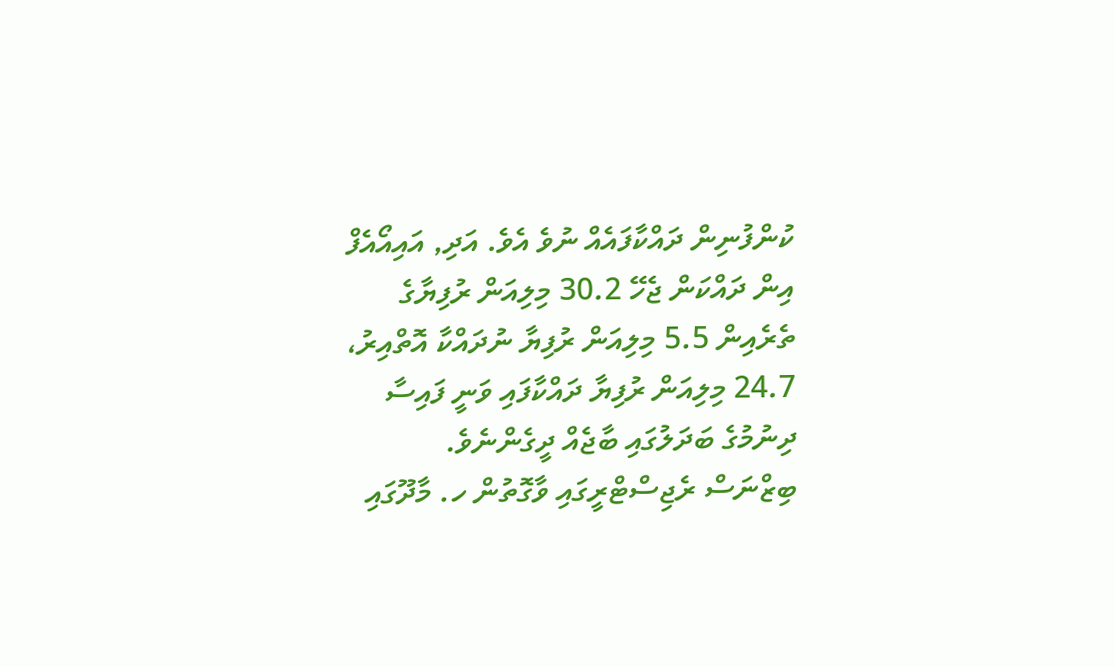ކުންފުނިން ދައްކާފައެއް ނުވެ އެވެ. އަދި, އައިއޯއެފް އިން ދައްކަން ޖެހޭ 30.2 މިލިއަން ރުފިޔާގެ ތެރެއިން 5.5 މިލިއަން ރުފިޔާ ނުދައްކާ އޮތްއިރު، 24.7 މިލިއަން ރުފިޔާ ދައްކާފައި ވަނީ ފައިސާ ދިނުމުގެ ބަދަލުގައި ބާޖެއް ދީގެންނެވެ.
ބިޒްނަސް ރެޖިސްޓްރީގައި ވާގޮތުން ހ. މާދޫގައި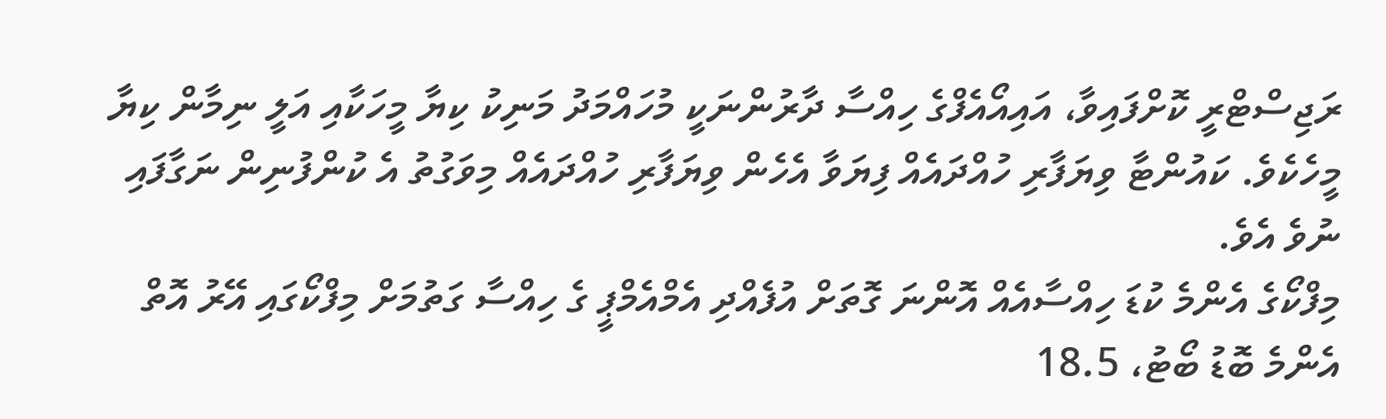ރަޖިސްޓްރީ ކޮށްފައިވާ، އައިއޯއެފްގެ ހިއްސާ ދާރުންނަކީ މުހައްމަދު މަނިކު ކިޔާ މީހަކާއި އަލީ ނިމާން ކިޔާ މީހެކެވެ. ކައުންޓާ ވިޔަފާރި ހުއްދައެއް ފިޔަވާ އެހެން ވިޔަފާރި ހުއްދައެއް މިވަގުތު އެ ކުންފުނިން ނަގާފައި ނުވެ އެވެ.
މިފްކޯގެ އެންމެ ކުޑަ ހިއްސާއެއް އޮންނަ ގޮތަށް އުފެއްދި އެމްއެމްޕީ ގެ ހިއްސާ ގަތުމަށް މިފްކޯގައި އޭރު އޮތް އެންމެ ބޮޑު ބޯޓު، 18.5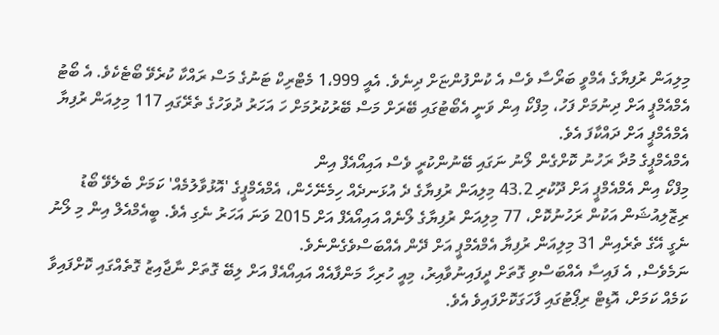މިލިއަން ރުފިޔާގެ އެމްވީ ބަރޯސާ ވެސް އެ ކުންފުންޏަށް ދިނެވެ. އެއީ 1،999 މެޓްރިކް ޓަނުގެ މަސް ރައްކާ ކުރެވޭ ބޯޓެކެވެ. އެ ބޯޓު އެމްއެމްޕީ އަށް ދިނުމަށް ފަހު، މިފްކޯ އިން ވަނީ އެބޯޓުގައި ބޭރަށް މަސް ބޭރުކުރުމަށް ހަ އަހަރު ދުވަހުގެ ތެރޭގައި 117 މިލިއަން ރުފިޔާ އެމްއެމްޕީ އަށް ދައްކާފަ އެވެ.
އެމްއެމްޕީގެ މުދާ ރަހުނު ކޮށްގެން ލޯނު ނަގައި ބޭނުންކުރީ ވެސް އައިއޯއެފް އިން
މިފްކޯ އިން އެމްއެމްޕީ އަށް ދޫކުރި 43.2 މިލިއަން ރުފިޔާގެ ދެ އުޅަނދެއް ހިމެނޭހެން، އެމްއެމްޕީގެ 'އޮޅުވާލުމެއް' ކަމަށް ބެލެވޭ ބޯޑު ރިޒޮލިއުޝަން އަކުން ރަހުނުކޮށް، 77 މިލިއަން ރުފިޔާގެ ލޯނެއް އައިއޯއެފް އަށް 2015 ވަނަ އަހަރު ނެގި އެވެ. ބީއެމްއެލް އިން މި ލޯނު ނެގީ އޭގެ ތެރެއިން 31 މިލިއަން ރުފިޔާ އެމްއެމްޕީ އަށް ދޭން އެއްބަސްވެގެންނެވެ.
ނަމެވެސް, އެ ފައިސާ އެއްބަސްވި ގޮތަށް ދީފައިނުވާއިރު، މިއީ ހުރިހާ މަންފާއެއް އައިއޯއެފް އަށް ލިބޭ ގޮތަށް ނާޖާއިޒު ގޮތެއްގައި ކޮށްފައިވާ ކަމެއް ކަމަށް، އޮޑިޓް ރިޕޯޓުގައި ފާހަގަކޮށްފައިވެ އެވެ.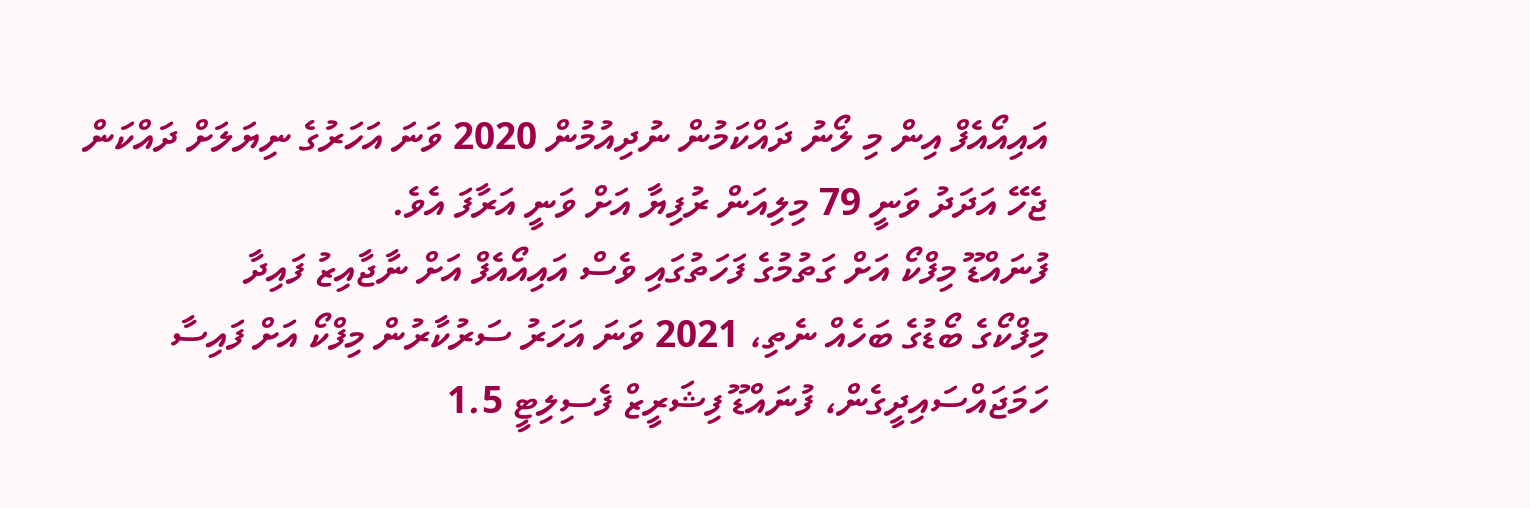އައިއޯއެފް އިން މި ލޯނު ދައްކަމުން ނުދިއުމުން 2020 ވަނަ އަހަރުގެ ނިޔަލަށް ދައްކަން ޖެހޭ އަދަދު ވަނީ 79 މިލިއަން ރުފިޔާ އަށް ވަނީ އަރާފަ އެވެ.
ފުނައްޑޫ މިފްކޯ އަށް ގަތުމުގެ ފަހަތުގައި ވެސް އައިއޯއެފް އަށް ނާޖާއިޒު ފައިދާ
މިފްކޯގެ ބޯޑުގެ ބަހެއް ނެތި، 2021 ވަނަ އަހަރު ސަރުކާރުން މިފްކޯ އަށް ފައިސާ ހަމަޖައްސައިދީގެން، ފުނައްޑޫ ފިޝަރީޒް ފެސިލިޓީ 1.5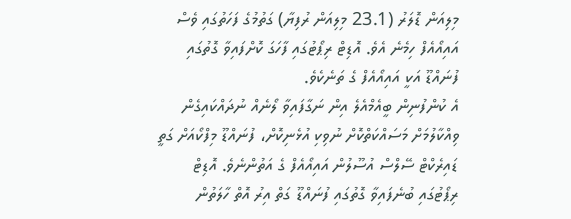މިލިއަން ޑޮލަރު (23.1 މިލިއަން ރުފިޔާ) ގަތުމުގެ ފަހަތުގައި ވެސް އައިއޯއެފް ހިމެނެ އެވެ. އޮޑިޓް ރިޕޯޓުގައި ފާހަގަ ކޮށްފައިވާ ގޮތުގައި ފުނައްޑޫ އަކީ އައިއޯއެފް ގެ ތަނެކެވެ.
އެ ކުންފުނިން ބީއެމްއެލެ އިން ނަގާފައިވާ ލޯނެއް ނުދައްކައިގެން ވިއްކާލުމަށް މަސައްކަތްކޮށް ނުވިކި އުޅެނިކޮށް، ފުނައްޑޫ މިފްކޯއަށް ގަތީ ޑައިރެކްޓް ސޭލްސް އުސޫލުން އައިއޯއެފް ގެ އަތުންނެވެ. އޮޑިޓް ރިޕޯޓުގައި ބުނެފައިވާ ގޮތުގައި ފުނައްޑޫ ގަތް އިރު އޮތް ހާލަތުން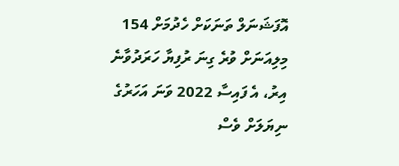އޮފަޝަނަލް ތަނަކަށް ހެދުމަށް 154 މިލިއަނަށް ވުރެ ގިނަ ރުފިޔާ ހަރަދުވާނެ އިރު، އެ ފައިސާ 2022 ވަނަ އަހަރުގެ ނިޔަލަށް ވެސް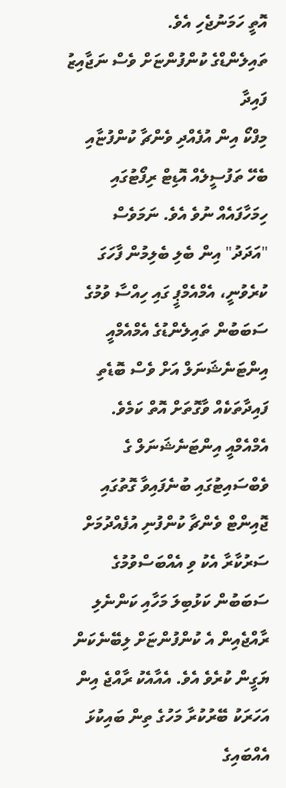އޮތީ ހަމަނުޖެހި އެވެ.
ތައިލެންޑްގެ ކުންފުންޏަށް ވެސް ނަޖާއިޒު ފައިދާ
މިފްކޯ އިން އުފެއްދި ވެންޗާ ކުންފުޏާއި ބެހޭ ތަފުސީލެއް އޮޑިޓް ރިފޯޓުގައި ހިމަހާފައެއް ނުވެ އެވެ. ނަމަވެސް "އަދަދު" އިން ބެލި ބެލިމުން ފާހަގަ ކުރެވުނީ، އެމްއެމްޕީ ގައި ހިއްސާ ވުމުގެ ސަބަބުން ތައިލެންޑުގެ އެމްއެމްއީ އިންޓަނެޝަނަލް އަށް ވެސް ބޮޑެތި ފައިދާތަކެއް ވާގޮތަށް އޮތް ކަމެވެ.
އެމްއެމްއީ އިންޓަނެޝަނަލް ގެ ވެބްސައިޓުގައި ބުނެފައިވާ ގޮތުގައި ޖޮއިންޓް ވެންޗާ ކުންފުނި އުފެއްދުމަށް ސަރުކާރާ އެކު ވި އެއްބަސްވުމުގެ ސަބަބުން ކަޅުބިލަ މަހާއި ކަންނެލި ރާއްޖެއިން އެ ކުންފުންޏަށް ލިބޭނެކަން ޔަގީން ކުރެވެ އެވެ. އެއާއެކު ރާއްޖެ އިން އަހަރަކު ބޭރުކުރާ މަހުގެ ތިން ބައިކުޅަ އެއްބައިގެ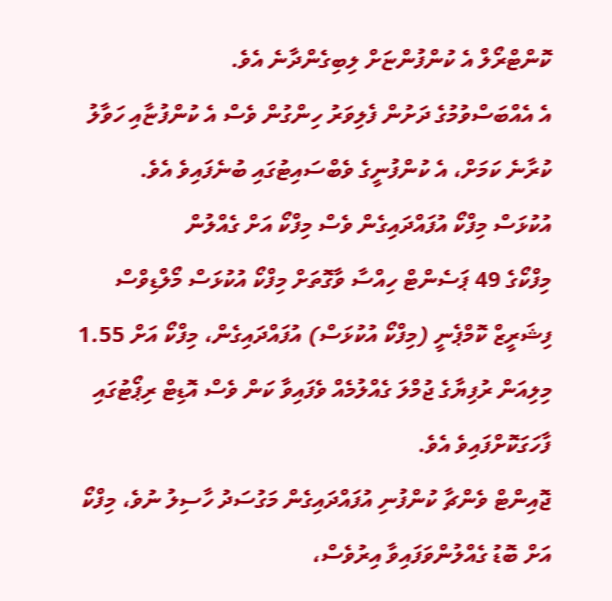ކޮންޓްރޯލް އެ ކުންފުންޏަށް ލިބިގެންދާނެ އެވެ.
އެ އެއްބަސްވުމުގެ ދަށުން ފެލިވަރު ހިންގުން ވެސް އެ ކުންފުޏާއި ހަވާލު ކުރާނެ ކަމަށް، އެ ކުންފުނީގެ ވެބްސައިޓުގައި ބުނެފައިވެ އެވެ.
އުކުޅަސް މިފްކޯ އުފައްދައިގެން ވެސް މިފްކޯ އަށް ގެއްލުން
މިފްކޯގެ 49 ޕަސެންޓް ހިއްސާ ވާގޮތަށް މިފްކޯ އުކުޅަސް މޯލްޑިވްސް ފިޝަރީޒް ކޮމްޕެނީ (މިފްކޯ އުކުޅަސް) އުފައްދައިގެން، މިފްކޯ އަށް 1.55 މިލިއަން ރުފިޔާގެ ޖުމްލަ ގެއްލުމެއް ވެފައިވާ ކަން ވެސް އޮޑިޓް ރިޕޯޓުގައި ފާހަގަކޮށްފައިވެ އެވެ.
ޖޮއިންޓް ވެންޗާ ކުންފުނި އުފައްދައިގެން މަގުސަދު ހާސިލު ނުވެ، މިފްކޯ އަށް ބޮޑު ގެއްލުންވަފައިވާ އިރުވެސް،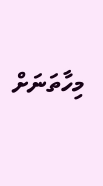މިހާތަނަށް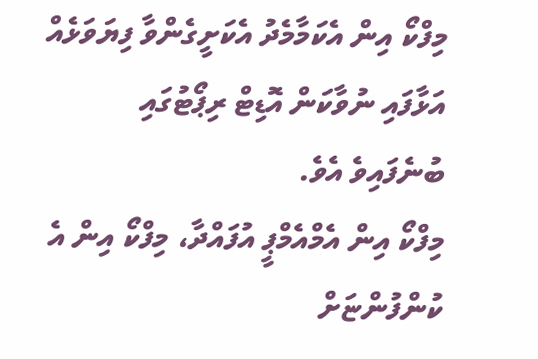މިފްކޯ އިން އެކަމާމެދު އެކަށީގެންވާ ފިޔަވަޅެއް އަޅާފައި ނުވާކަން އޮޑިޓް ރިޕޯޓުގައި ބުނެފައިވެ އެވެ.
މިފްކޯ އިން އެމްއެމްޕީ އުފައްދާ، މިފްކޯ އިން އެ ކުންފުންޏަށް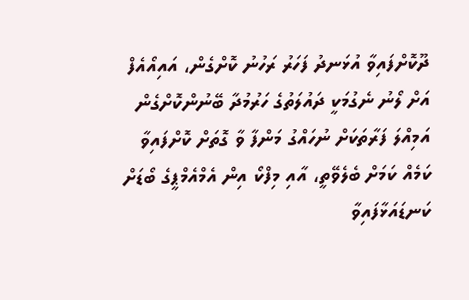ދޫކޮށްފައިވާ އުޅަނދު ފަހަރު ރަހުނު ކޮށްގެން، އައިއޯއެފް އަށް ލޯނު ނެގުމަކީ ދައުލަތުގެ ހަރުމުދާ ބޭނުންކޮށްގެން އަމިއްލަ ފަރާތަކަށް ނުހައްގު މަންފާ ވާ ގޮތަށް ކޮށްފައިވާ ކަމެއް ކަމަށް ބެލެވޭތީ، އާއި މިފްކޯ އިން އެމްއެމްޕީގެ ބޯޑަށް ކަނޑައަޅާފައިވާ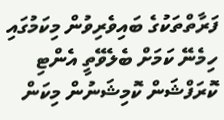ފަރާތްތަކުގެ ބައިވެރިވުން މިކަމުގައި ހިމެނޭ ކަމަށް ބެލެވޭތީ އެންޓި ކޮރަފްޝަން ކޮމިޝަނުން މިކަން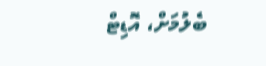ބެލުމަށް، އޮޑިޓް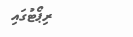ރިޕޯޓުގައި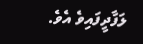ލަފާދީފައިވެ އެވެ.